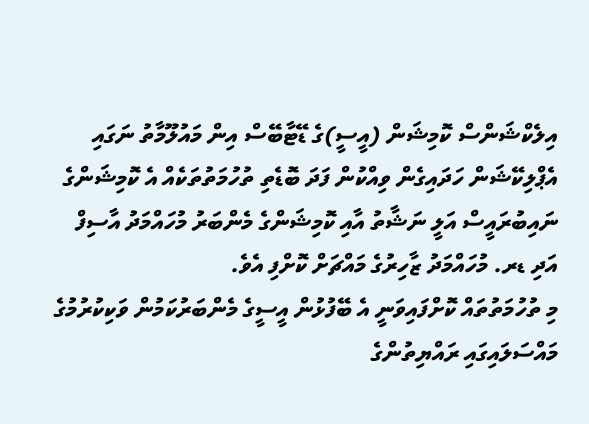އިލެކްޝަންސް ކޮމިޝަން (އީސީ)ގެ ޑޭޓާބޭސް އިން މައުލޫމާތު ނަގައި އެޕްލިކޭޝަން ހަދައިގެން ވިއްކުން ފަދަ ބޮޑެތި ތުހުމަތުތަކެއް އެ ކޮމިޝަންގެ ނައިބުރައީސް އަލީ ނަޝާތު އާއި ކޮމިޝަންގެ މެންބަރު މުހައްމަދު އާސިފް އަދި ޑރ. މުހައްމަދު ޒާހިރުގެ މައްޗަށް ކޮށްފި އެވެ.
މި ތުހުމަތުތައް ކޮށްފައިވަނީ އެ ބޭފުޅުން އީސީގެ މެންބަރުކަމުން ވަކިކުރުމުގެ މައްސަލައިގައި ރައްޔިތުންގެ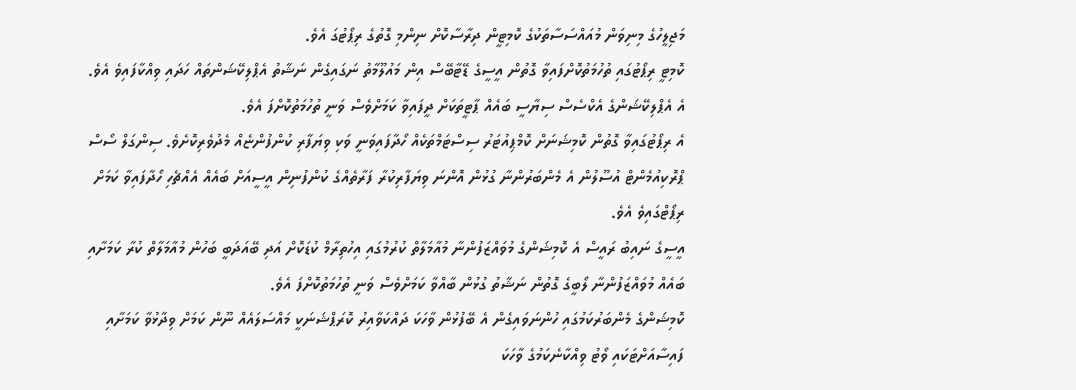މަޖިލީހުގެ މިނިވަން މުއައްސަސާތަކުގެ ކޮމިޓީން ދިރާސާކޮށް ނިންމި ގޮތުގެ ރިޕޯޓުގަ އެވެ.
ކޮމިޓީ ރިޕޯޓުގައި ތުހުމަތުކޮށްފައިވާ ގޮތުން އީސީގެ ޑޭޓާބޭސް އިން މައުލޫމާތު ނަގައިގެން ނަޝާތު އެޕްލިކޭޝަންތައް ހަދައި ވިއްކާފައިވެ އެވެ. އެ އެޕްލިކޭޝަންގެ އެކްސެސް ސިޔާސީ ބައެއް ޕާޓީތަކަށް ދީފައިވާ ކަމަށްވެސް ވަނީ ތުހުމަތުކޮށްފަ އެވެ.
އެ ރިޕޯޓުގައިވާ ގޮތުން ކޮމިޝަނަށް ކޮމްޕިއުޓަރު ސިސްޓަމްތަކެއް ހޯދާފައިވަނީ ވަކި ވިޔަފާރި ކުންފުންޏެއް މެދުވެރިކޮށެވެ. ސިންގަލް ސޯސް ޕްރޮކިއުމެންޓް އުސޫލުން އެ މެންބަރުންނާ ގުޅުން އޮންނަ ވިޔަފާރިކުރާ ފަރާތެއްގެ ކުންފުނިން އީސީއަށް ބައެއް އެއްޗެހި ހޯދާފައިވާ ކަމަށް ރިޕޯޓްގައިވެ އެވެ.
އީސީގެ ނައިބު ރައީސް އެ ކޮމިޝަންގެ މުވައްޒަފުންނާ މުއާމަލާތް ކުރުމުގައި އިހުތިރާމް ކުޑަކޮށް އަދި ބޭއަދަބީ ބަހުން މުއާމަލާތް ކުރާ ކަމަށާއި ބައެއް މުވައްޒަފުންނާ ލޯބީގެ ގޮތުން ނަޝާތު ގުޅުން ބާއްވާ ކަމަށްވެސް ވަނީ ތުހުމަތުކޮށްފަ އެވެ.
ކޮމިޝަންގެ މެންބަރުކަމުގައި ހުންނަވައިގެން އެ ބޭފުޅުން ވާހަކަ ދައްކަވާއިރު ކޮރަޕްޝަނަކީ މައްސަލައެއް ނޫން ކަމަށް ވިދާޅުވާ ކަމަށާއި ފައިސާއަށްޓަކައި ވޯޓު ވިއްކާނެކަމުގެ ވާހަކަ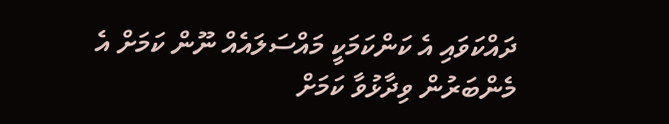ދައްކަވައި އެ ކަންކަމަކީ މައްސަލައެއް ނޫން ކަމަށް އެ މެންބަރުން ވިދާޅުވާ ކަމަށް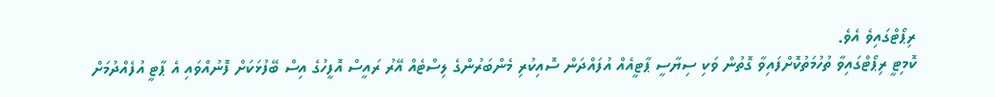ރިޕޯޓްގައިވެ އެވެ.
ކޮމިޓީ ރިޕޯޓްގައިވާ ތުހުމަތުކޮށްފައިވާ ގޮތުން ވަކި ސިޔާސީ ޕާޓީއެއް އުފައްދަން ސޮއިކުރި މެންބަރުންގެ ލިސްޓެއް އޭރު ރައީސް އޮފީހުގެ އިސް ބޭފުޅަކަށް ފޮނުއްވައި އެ ޕާޓީ އުފެއްދުމަށް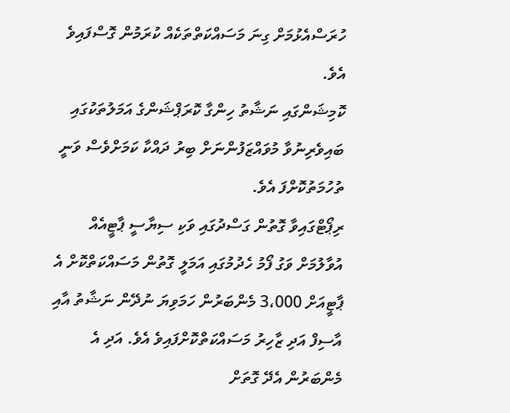ހުރަސްއެޅުމަށް ގިނަ މަސައްކަތްތަކެއް ކުރަމުން ގޮސްފައިވެ އެވެ.
ކޮމިޝަންގައި ނަޝާތު ހިންގާ ކޮރަޕްޝަންގެ އަމަލުތަކުގައި ބައިވެރިނުވާ މުވައްޒަފުންނަށް ބިރު ދައްކާ ކަމަށްވެސް ވަނީ ތުހުމަތުކޮށްފަ އެވެ.
ރިޕޯޓްގައިވާ ގޮތުން ގަސްދުގައި ވަކި ސިޔާސީ ޕާޓީއެއް އުވާލުމަށް ވަގު ފޯމު ހެދުމުގައި އަމަލީ ގޮތުން މަސައްކަތްކޮށް އެ ޕާޓީއަށް 3،000 މެންބަރުން ހަމަވިޔަ ނުދޭން ނަޝާތު އާއި އާސިފް އަދި ޒާހިރު މަސައްކަތްކޮށްފައިވެ އެވެ. އަދި އެ މެންބަރުން އެދޭ ގޮތަށް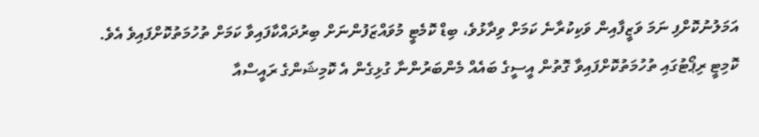އަމަލުނުކޮށްފި ނަމަ ވަޒީފާއިން ވަކިކުރާނެ ކަމަށް ވިދާޅުވެ، ބިޑް ކޮމެޓީ މުވައްޒަފުންނަށް ބިރުދައްކާފައިވާ ކަމަށް ތުހުމަތުކޮށްފައިވެ އެވެ.
ކޮމިޓީ ރިޕޯޓުގައި ތުހުމަތުކޮށްފައިވާ ގޮތުން އީސީގެ ބައެއް މެންބަރުންނާ ގުޅިގެން އެ ކޮމިޝަންގެ ރައީސްއާ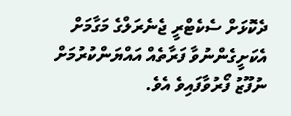ދެކޮޅަށް ސެކެޓްރީ ޖެނެރަލްގެ މަގާމަށް އެކަށީގެންނުވާ ފަރާތެއް އައްޔަންކުރުމަށް ނުފޫޒު ފޯރުވާފައިވެ އެވެ.